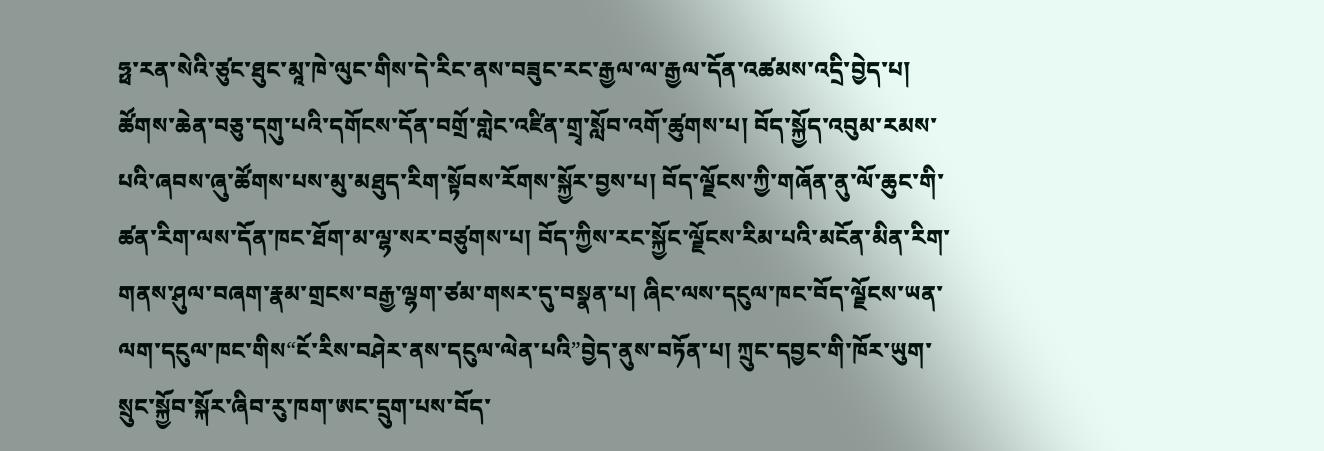ཧྥ་རན་སེའི་ཙུང་ཐུང་མཱ་ཁེ་ལུང་གིས་དེ་རིང་ནས་བཟུང་རང་རྒྱལ་ལ་རྒྱལ་དོན་འཚམས་འདྲི་བྱེད་པ། ཚོགས་ཆེན་བཅུ་དགུ་པའི་དགོངས་དོན་བགྲོ་གླེང་འཛིན་གྲྭ་སློབ་འགོ་ཚུགས་པ། བོད་སྐྱོད་འབུམ་རམས་པའི་ཞབས་ཞུ་ཚོགས་པས་མུ་མཐུད་རིག་སྟོབས་རོགས་སྐྱོར་བྱས་པ། བོད་ལྗོངས་ཀྱི་གཞོན་ནུ་ལོ་ཆུང་གི་ཚན་རིག་ལས་དོན་ཁང་ཐོག་མ་ལྷ་སར་བཙུགས་པ། བོད་ཀྱིས་རང་སྐྱོང་ལྗོངས་རིམ་པའི་མངོན་མིན་རིག་གནས་ཤུལ་བཞག་རྣམ་གྲངས་བརྒྱ་ལྷག་ཙམ་གསར་དུ་བསྣན་པ། ཞིང་ལས་དངུལ་ཁང་བོད་ལྗོངས་ཡན་ལག་དངུལ་ཁང་གིས“ངོ་རིས་བཤེར་ནས་དངུལ་ལེན་པའི”བྱེད་ནུས་བཏོན་པ། ཀྲུང་དབྱང་གི་ཁོར་ཡུག་སྲུང་སྐྱོབ་སྐོར་ཞིབ་རུ་ཁག་ཨང་དྲུག་པས་བོད་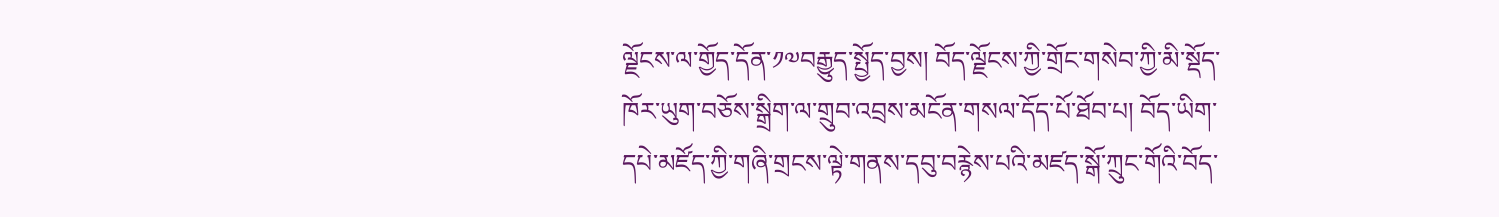ལྗོངས་ལ་གྱོད་དོན་༡༧བརྒྱུད་སྤྱོད་བྱས། བོད་ལྗོངས་ཀྱི་གྲོང་གསེབ་ཀྱི་མི་སྡོད་ཁོར་ཡུག་བཅོས་སྒྲིག་ལ་གྲུབ་འབྲས་མངོན་གསལ་དོད་པོ་ཐོབ་པ། བོད་ཡིག་དཔེ་མཛོད་ཀྱི་གཞི་གྲངས་ལྟེ་གནས་དབུ་བརྙེས་པའི་མཛད་སྒོ་ཀྲུང་གོའི་བོད་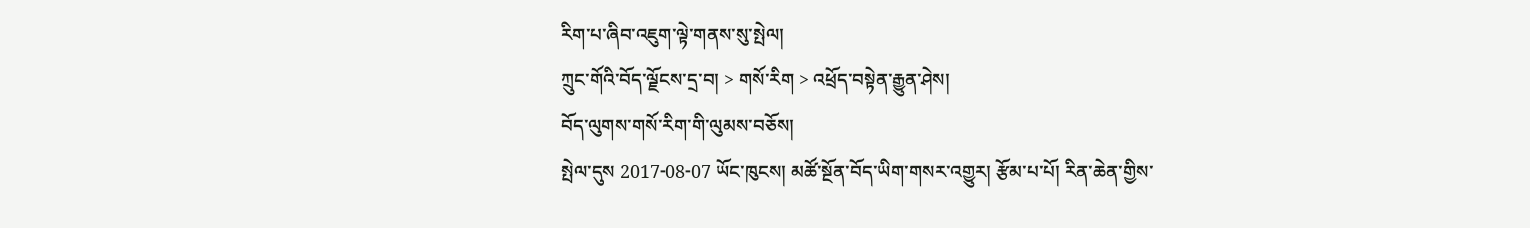རིག་པ་ཞིབ་འཇུག་ལྟེ་གནས་སུ་སྤེལ།
ཀྲུང་གོའི་བོད་ལྗོངས་དྲ་བ། > གསོ་རིག > འཕྲོད་བསྟེན་རྒྱུན་ཤེས།
བོད་ལུགས་གསོ་རིག་གི་ལུམས་བཅོས།
སྤེལ་དུས 2017-08-07 ཡོང་ཁུངས། མཚོ་སྔོན་བོད་ཡིག་གསར་འགྱུར། རྩོམ་པ་པོ། རིན་ཆེན་གྱིས་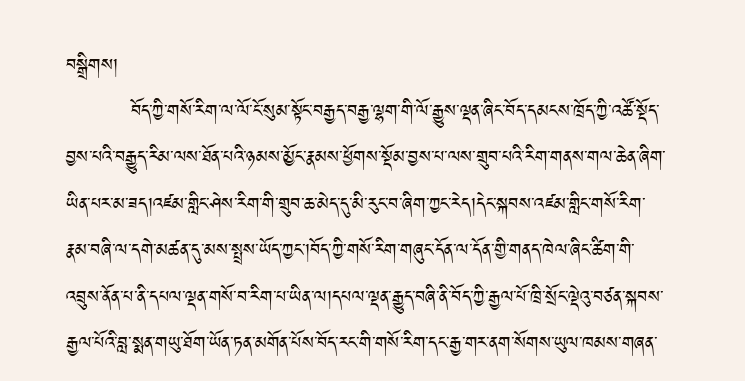བསྒྲིགས།
          བོད་ཀྱི་གསོ་རིག་ལ་ལོ་ངོ་སུམ་སྟོང་བརྒྱད་བརྒྱ་ལྷག་གི་ལོ་རྒྱུས་ལྡན་ཞིང་བོད་དམངས་ཁྲོད་ཀྱི་འཚོ་སྡོད་བྱས་པའི་བརྒྱུད་རིམ་ལས་ཐོན་པའི་ཉམས་མྱོང་རྣམས་ཕྱོགས་སྡོམ་བྱས་པ་ལས་གྲུབ་པའི་རིག་གནས་གལ་ཆེན་ཞིག་ཡིན་པར་མ་ཟད།འཛམ་གླིང་ཤེས་རིག་གི་གྲུབ་ཆ་མེད་དུ་མི་རུང་བ་ཞིག་ཀྱང་རེད།དེང་སྐབས་འཛམ་གླིང་གསོ་རིག་རྣམ་བཞི་ལ་དགེ་མཚན་དུ་མས་སྤྲས་ཡོད་ཀྱང་།བོད་ཀྱི་གསོ་རིག་གཞུང་དོན་ལ་དོན་གྱི་གནད་ཁེལ་ཞིང་ཚིག་གི་འབྲུས་ནོན་པ་ནི་དཔལ་ལྡན་གསོ་བ་རིག་པ་ཡིན་ལ།དཔལ་ལྡན་རྒྱུད་བཞི་ནི་བོད་ཀྱི་རྒྱལ་པོ་ཁྲི་སྲོང་ལྡེའུ་བཙན་སྐབས་རྒྱལ་པོའི་བླ་སྨན་གཡུ་ཐོག་ཡོན་ཏན་མགོན་པོས་བོད་རང་གི་གསོ་རིག་དང་རྒྱ་གར་ནག་སོགས་ཡུལ་ཁམས་གཞན་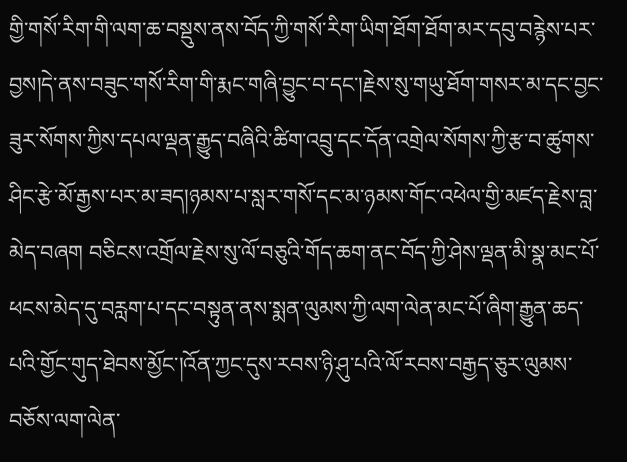གྱི་གསོ་རིག་གི་ལག་ཆ་བསྡུས་ནས་བོད་ཀྱི་གསོ་རིག་ཡིག་ཐོག་ཐོག་མར་དབུ་བརྙེས་པར་བྱས།དེ་ནས་བཟུང་གསོ་རིག་གི་རྨང་གཞི་བྱུང་བ་དང་།རྗེས་སུ་གཡུ་ཐོག་གསར་མ་དང་བྱང་ཟུར་སོགས་ཀྱིས་དཔལ་ལྡན་རྒྱུད་བཞིའི་ཚིག་འབྲུ་དང་དོན་འགྲེལ་སོགས་ཀྱི་རྩ་བ་ཚུགས་ཤིང་རྩེ་མོ་རྒྱས་པར་མ་ཟད།ཉམས་པ་སླར་གསོ་དང་མ་ཉམས་གོང་འཕེལ་གྱི་མཛད་རྗེས་བླ་མེད་བཞག བཅིངས་འགྲོལ་རྗེས་སུ་ལོ་བཅུའི་གོད་ཆག་ནང་བོད་ཀྱི་ཤེས་ལྡན་མི་སྣ་མང་པོ་ཕངས་མེད་དུ་བརླག་པ་དང་བསྟུན་ནས་སྨན་ལུམས་ཀྱི་ལག་ལེན་མང་པོ་ཞིག་རྒྱུན་ཆད་པའི་གྱོང་གུད་ཐེབས་མྱོང་།འོན་ཀྱང་དུས་རབས་ཉི་ཤུ་པའི་ལོ་རབས་བརྒྱད་ཅུར་ལུམས་བཅོས་ལག་ལེན་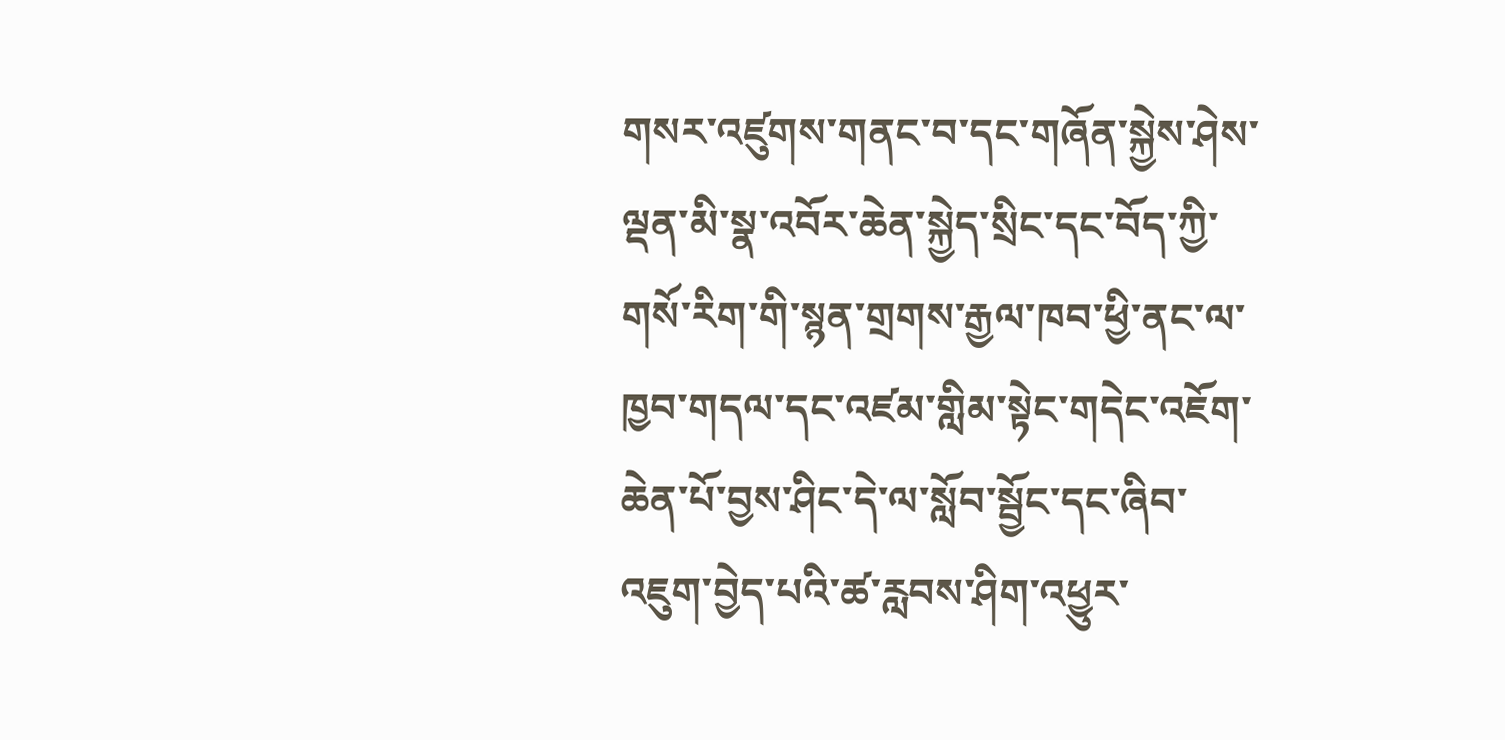གསར་འཛུགས་གནང་བ་དང་གཞོན་སྐྱེས་ཤེས་ལྡན་མི་སྣ་འབོར་ཆེན་སྐྱེད་སྲིང་དང་བོད་ཀྱི་གསོ་རིག་གི་སྙན་གྲགས་རྒྱལ་ཁབ་ཕྱི་ནང་ལ་ཁྱབ་གདལ་དང་འཛམ་གླིམ་སྟེང་གདེང་འཇོག་ཆེན་པོ་བྱས་ཤིང་དེ་ལ་སློབ་སྦྱོང་དང་ཞིབ་འཇུག་བྱེད་པའི་ཚ་རླབས་ཤིག་འཕྱུར་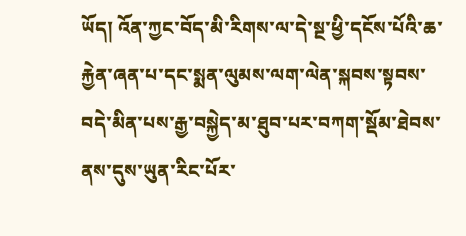ཡོད། འོན་ཀྱང་བོད་མི་རིགས་ལ་དེ་སྔ་ཕྱི་དངོས་པོའི་ཆ་རྐྱེན་ཞན་པ་དང་སྨན་ལུམས་ལག་ལེན་སྐབས་སྟབས་བདེ་མིན་པས་རྒྱ་བསྐྱེད་མ་ཐུབ་པར་བཀག་སྡོམ་ཐེབས་ནས་དུས་ཡུན་རིང་པོར་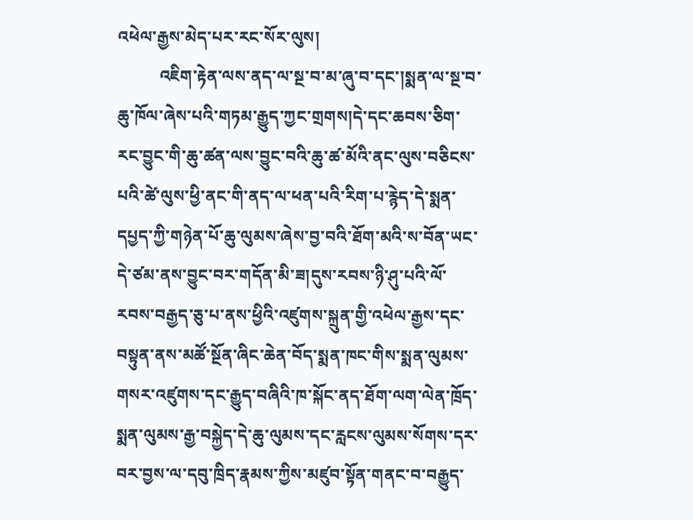འཕེལ་རྒྱས་མེད་པར་རང་སོར་ལུས།
          འཇིག་རྟེན་ལས་ནད་ལ་སྔ་བ་མ་ཞུ་བ་དང་།སྨན་ལ་སྔ་བ་ཆུ་ཁོལ་ཞེས་པའི་གཏམ་རྒྱུད་ཀྱང་གྲགས།དེ་དང་ཆབས་ཅིག་རང་བྱུང་གི་ཆུ་ཚན་ལས་བྱུང་བའི་ཆུ་ཚ་མོའི་ནང་ལུས་བཅིངས་པའི་ཚེ་ལུས་ཕྱི་ནང་གི་ནད་ལ་ཕན་པའི་རིག་པ་རྙེད་དེ་སྨན་དཔྱད་ཀྱི་གཉེན་པོ་ཆུ་ལུམས་ཞེས་བྱ་བའི་ཐོག་མའི་ས་བོན་ཡང་དེ་ཙམ་ནས་བྱུང་བར་གདོན་མི་ཟ།དུས་རབས་ཉི་ཤུ་པའི་ལོ་རབས་བརྒྱད་ཅུ་པ་ནས་ཕྱིའི་འཛུགས་སྐྲུན་གྱི་འཕེལ་རྒྱས་དང་བསྟུན་ནས་མཚོ་སྔོན་ཞིང་ཆེན་བོད་སྨན་ཁང་གིས་སྨན་ལུམས་གསར་འཛུགས་དང་རྒྱུད་བཞིའི་ཁ་སྐོང་ནད་ཐོག་ལག་ལེན་ཁྲོད་སྨན་ལུམས་རྒྱ་བསྐྱེད་དེ་ཆུ་ལུམས་དང་རླངས་ལུམས་སོགས་དར་བར་བྱས་ལ་དབུ་ཁྲིད་རྣམས་ཀྱིས་མཛུབ་སྟོན་གནང་བ་བརྒྱུད་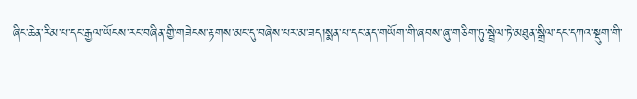ཞིང་ཆེན་རིམ་པ་དང་རྒྱལ་ཡོངས་རང་བཞིན་གྱི་གཟེངས་རྟགས་མང་དུ་བཞེས་པར་མ་ཟད།སྨན་པ་དང་ནད་གཡོག་གི་ཞབས་ཞུ་གཅིག་ཏུ་སྦྲེལ་ཏེ་མཐུན་སྒྲིལ་དང་དཀའ་སྡུག་གི་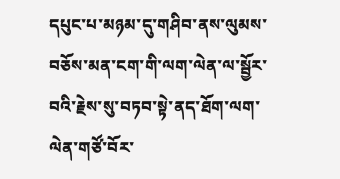དཔུང་པ་མཉམ་དུ་གཤིབ་ནས་ལུམས་བཅོས་མན་ངག་གི་ལག་ལེན་ལ་སྦྱོར་བའི་རྗེས་སུ་བཏབ་སྟེ་ནད་ཐོག་ལག་ལེན་གཙོ་བོར་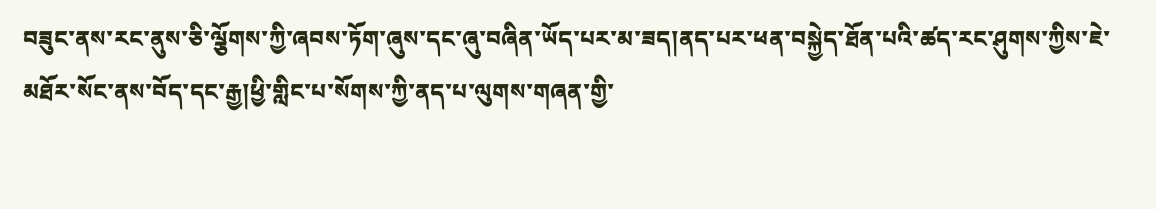བཟུང་ནས་རང་ནུས་ཅི་ལྕོགས་ཀྱི་ཞབས་ཏོག་ཞུས་དང་ཞུ་བཞིན་ཡོད་པར་མ་ཟད།ནད་པར་ཕན་བསྐྱེད་ཐོན་པའི་ཚད་རང་ཤུགས་ཀྱིས་ཇེ་མཐོར་སོང་ནས་བོད་དང་རྒྱ།ཕྱི་གླིང་པ་སོགས་ཀྱི་ནད་པ་ལུགས་གཞན་གྱི་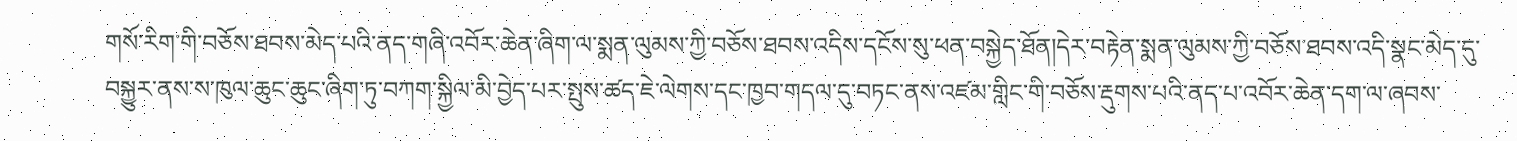གསོ་རིག་གི་བཅོས་ཐབས་མེད་པའི་ནད་གཞི་འབོར་ཆེན་ཞིག་ལ་སྨན་ལུམས་ཀྱི་བཅོས་ཐབས་འདིས་དངོས་སུ་ཕན་བསྐྱེད་ཐོན།དེར་བརྟེན་སྨན་ལུམས་ཀྱི་བཅོས་ཐབས་འདི་སྣང་མེད་དུ་བསྐྱུར་ནས་ས་ཁུལ་ཆུང་ཆུང་ཞིག་ཏུ་བཀག་སྐྱིལ་མི་བྱེད་པར་སྤུས་ཚད་ཇེ་ལེགས་དང་ཁྱབ་གདལ་དུ་བཏང་ནས་འཛམ་གླིང་གི་བཅོས་རྡུགས་པའི་ནད་པ་འབོར་ཆེན་དག་ལ་ཞབས་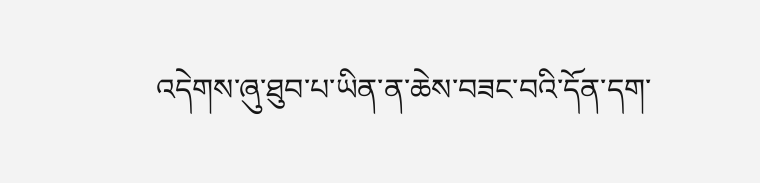འདེགས་ཞུ་ཐུབ་པ་ཡིན་ན་ཆེས་བཟང་བའི་དོན་དག་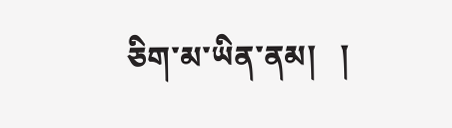ཅིག་མ་ཡིན་ནམ།   །